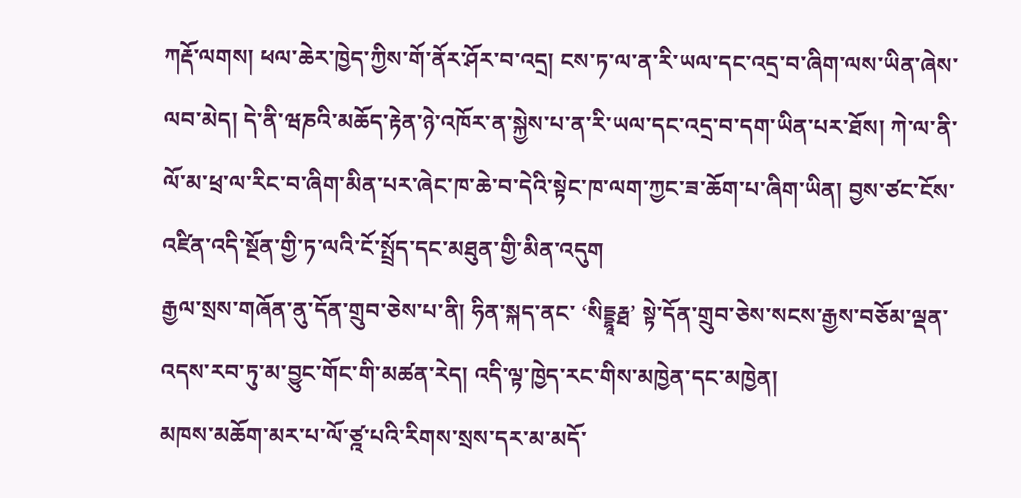ཀརྡོ་ལགས། ཕལ་ཆེར་ཁྱེད་ཀྱིས་གོ་ནོར་ཤོར་བ་འདྲ། ངས་ཏ་ལ་ན་རི་ཡལ་དང་འདྲ་བ་ཞིག་ལས་ཡིན་ཞེས་ལབ་མེད། དེ་ནི་ཝཎའི་མཆོད་རྟེན་ཉེ་འཁོར་ན་སྐྱེས་པ་ན་རི་ཡལ་དང་འདྲ་བ་དག་ཡིན་པར་ཐོས། ཀེ་ལ་ནི་ལོ་མ་ཕྲ་ལ་རིང་བ་ཞིག་མིན་པར་ཞེང་ཁ་ཆེ་བ་དེའི་སྟེང་ཁ་ལག་ཀྱང་ཟ་ཆོག་པ་ཞིག་ཡིན། བྱས་ཙང་ངོས་འཛིན་འདི་སྔོན་གྱི་ཏ་ལའི་ངོ་སྤྲོད་དང་མཐུན་གྱི་མིན་འདུག
རྒྱལ་སྲས་གཞོན་ནུ་དོན་གྲུབ་ཅེས་པ་ནི། ཧིན་སྐད་ནང་ ‘སིདྡྷཱརྠ’ སྟེ་དོན་གྲུབ་ཅེས་སངས་རྒྱས་བཅོམ་ལྡན་འདས་རབ་ཏུ་མ་བྱུང་གོང་གི་མཚན་རེད། འདི་ལྟ་ཁྱེད་རང་གིས་མཁྱེན་དང་མཁྱེན།
མཁས་མཆོག་མར་པ་ལོ་ཙྰ་པའི་རིགས་སྲས་དར་མ་མདོ་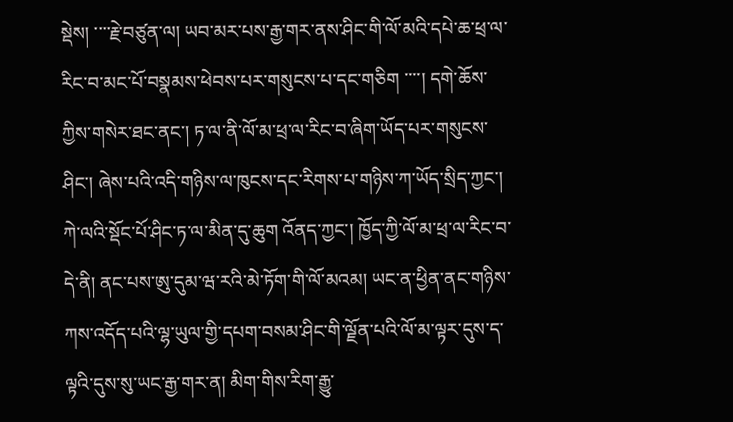སྡེས། ་་་་རྗེ་བཙུན་ལ། ཡབ་མར་པས་རྒྱ་གར་ནས་ཤིང་གི་ལོ་མའི་དཔེ་ཆ་ཕྲ་ལ་རིང་བ་མང་པོ་བསྣམས་ཕེབས་པར་གསུངས་པ་དང་གཅིག ་་་་། དགེ་ཆོས་ཀྱིས་གསེར་ཐང་ནང་། ཏ་ལ་ནི་ལོ་མ་ཕྲ་ལ་རིང་བ་ཞིག་ཡོད་པར་གསུངས་ཤིང་། ཞེས་པའི་འདི་གཉིས་ལ་ཁུངས་དང་རིགས་པ་གཉིས་ཀ་ཡོད་སྲིད་ཀྱང་། ཀེ་ལའི་སྡོང་པོ་ཤིང་ཏ་ལ་མིན་དུ་ཆུག འོནད་ཀྱང་། ཁྱོད་ཀྱི་ལོ་མ་ཕྲ་ལ་རིང་བ་དེ་ནི། ནང་པས་ཨུ་དུམ་ཝ་རའི་མེ་ཏོག་གི་ལོ་མའམ། ཡང་ན་ཕྱིན་ནང་གཉིས་ཀས་འདོད་པའི་ལྷ་ཡུལ་གྱི་དཔག་བསམ་ཤིང་གི་ལྗོན་པའི་ལོ་མ་ལྟར་དུས་ད་ལྟའི་དུས་སུ་ཡང་རྒྱ་གར་ན། མིག་གིས་རིག་རྒྱུ་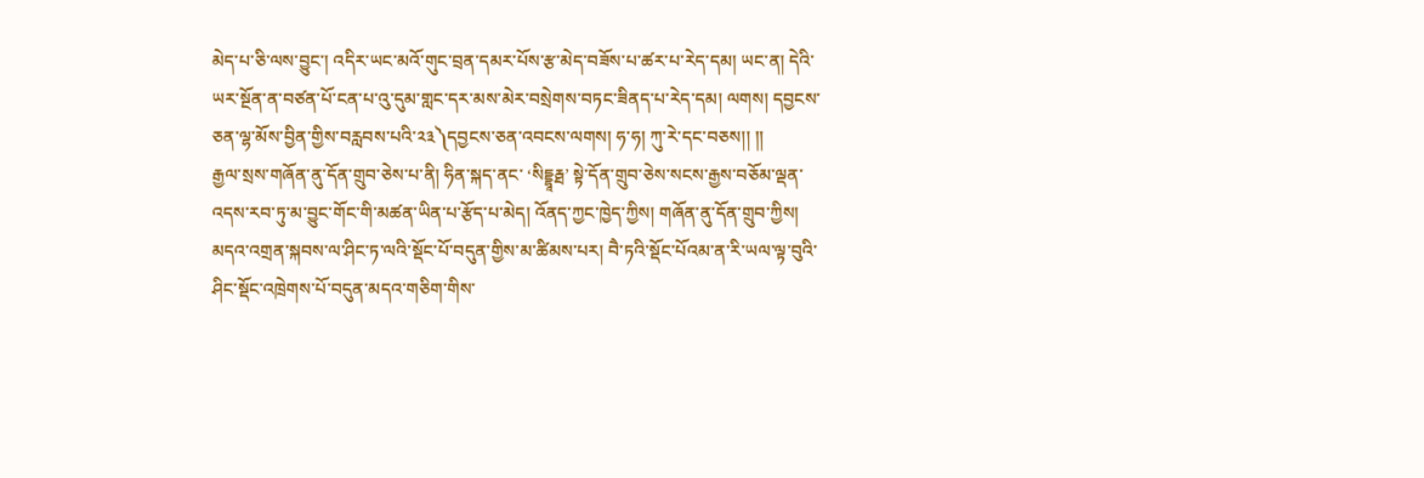མེད་པ་ཅི་ལས་བྱུང་། འདིར་ཡང་མའོ་གུང་བྲན་དམར་པོས་རྩ་མེད་བཟོས་པ་ཚར་པ་རེད་དམ། ཡང་ན། དེའི་ཡར་སྔོན་ན་བཙན་པོ་ངན་པ་འུ་དུམ་གླང་དར་མས་མེར་བསྲེགས་བཏང་ཟིནད་པ་རེད་དམ། ལགས། དབྱངས་ཅན་ལྷ་མོས་བྱིན་གྱིས་བརླབས་པའི་༢༣༽དབྱངས་ཅན་འབངས་ལགས། ཧ་ཧ། ཀུ་རེ་དང་བཅས།། །།
རྒྱལ་སྲས་གཞོན་ནུ་དོན་གྲུབ་ཅེས་པ་ནི། ཧིན་སྐད་ནང་ ‘སིདྡྷཱརྠ’ སྟེ་དོན་གྲུབ་ཅེས་སངས་རྒྱས་བཅོམ་ལྡན་འདས་རབ་ཏུ་མ་བྱུང་གོང་གི་མཚན་ཡིན་པ་རྩོད་པ་མེད། འོནད་ཀྱང་ཁྱེད་ཀྱིས། གཞོན་ནུ་དོན་གྲུབ་ཀྱིས། མདའ་འགྲན་སྐབས་ལ་ཤིང་ཏ་ལའི་སྡོང་པོ་བདུན་གྱིས་མ་ཚིམས་པར། བཻ་ཏའི་སྡོང་པོའམ་ན་རི་ཡལ་ལྟ་བུའི་ཤིང་སྡོང་འཁྲེགས་པོ་བདུན་མདའ་གཅིག་གིས་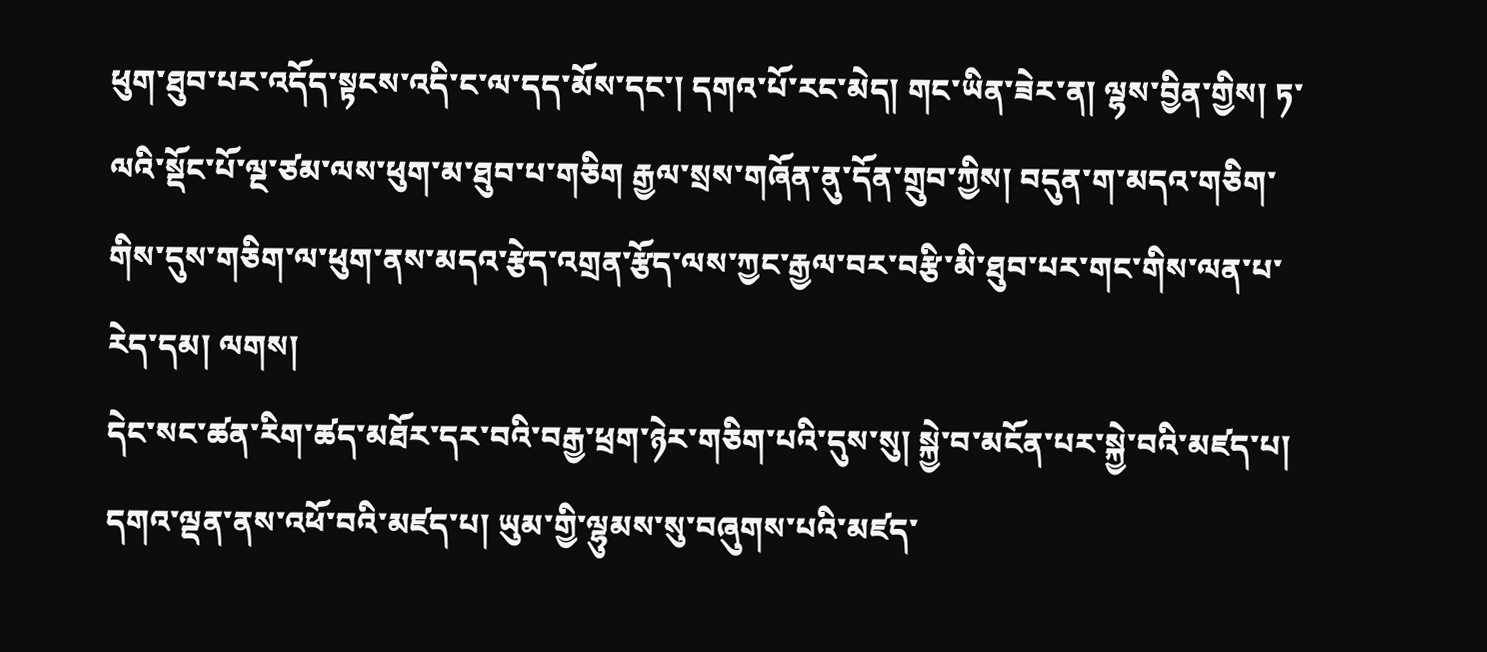ཕུག་ཐུབ་པར་འདོད་སྟངས་འདི་ང་ལ་དད་མོས་དང་། དགའ་པོ་རང་མེད། གང་ཡིན་ཟེར་ན། ལྷས་བྱིན་གྱིས། ཏ་ལའི་སྡོང་པོ་ལྔ་ཙམ་ལས་ཕུག་མ་ཐུབ་པ་གཅིག རྒྱལ་སྲས་གཞོན་ནུ་དོན་གྲུབ་ཀྱིས། བདུན་ག་མདའ་གཅིག་གིས་དུས་གཅིག་ལ་ཕུག་ནས་མདའ་རྩེད་འགྲན་རྩོད་ལས་ཀྱང་རྒྱལ་བར་བརྩི་མི་ཐུབ་པར་གང་གིས་ལན་པ་རེད་དམ། ལགས།
དེང་སང་ཚན་རིག་ཚད་མཐོར་དར་བའི་བརྒྱ་ཕྲག་ཉེར་གཅིག་པའི་དུས་སུ། སྐྱེ་བ་མངོན་པར་སྐྱེ་བའི་མཛད་པ། དགའ་ལྡན་ནས་འཕོ་བའི་མཛད་པ། ཡུམ་གྱི་ལྷུམས་སུ་བཞུགས་པའི་མཛད་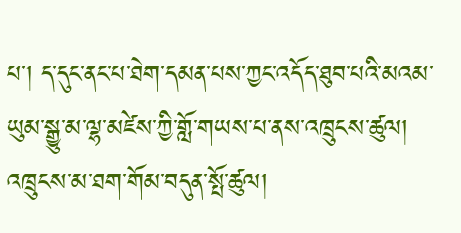པ་། ད་དུང་ནང་པ་ཐེག་དམན་པས་ཀྱང་འདོད་ཐུབ་པའི་མའམ་ཡུམ་སྒྱུ་མ་ལྷ་མཛེས་ཀྱི་གློ་གཡས་པ་ནས་འཁྲུངས་ཚུལ། འཁྲུངས་མ་ཐག་གོམ་བདུན་སྤོ་ཚུལ།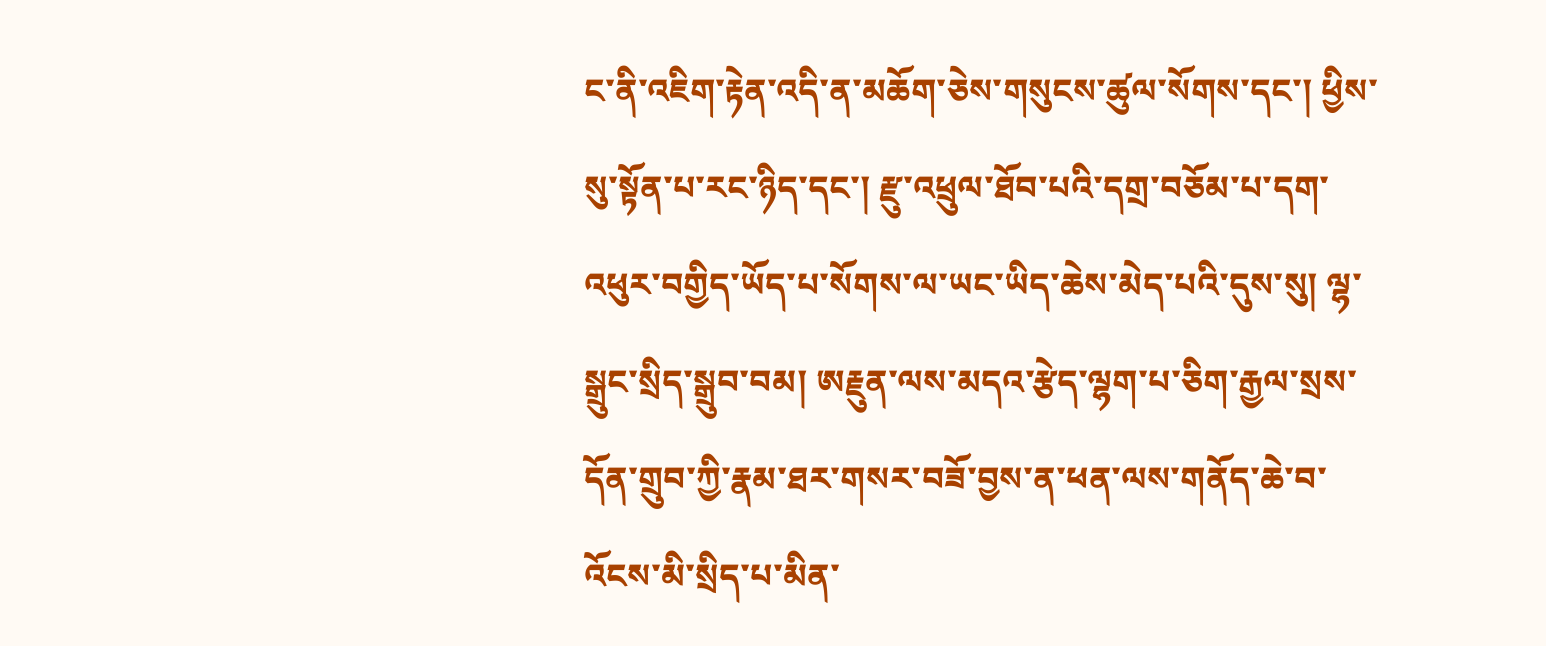ང་ནི་འཇིག་རྟེན་འདི་ན་མཆོག་ཅེས་གསུངས་ཚུལ་སོགས་དང་། ཕྱིས་སུ་སྟོན་པ་རང་ཉིད་དང་། རྫུ་འཕྲུལ་ཐོབ་པའི་དགྲ་བཅོམ་པ་དག་འཕུར་བགྱིད་ཡོད་པ་སོགས་ལ་ཡང་ཡིད་ཆེས་མེད་པའི་དུས་སུ། ལྷ་སྒྲུང་སྲིད་སྒྲུབ་བམ། ཨརྗུན་ལས་མདའ་རྩེད་ལྷག་པ་ཅིག་རྒྱལ་སྲས་དོན་གྲུབ་ཀྱི་རྣམ་ཐར་གསར་བཟོ་བྱས་ན་ཕན་ལས་གནོད་ཆེ་བ་འོངས་མི་སྲིད་པ་མིན་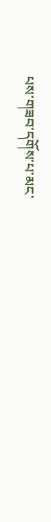པས་གཟབ་དགོས་པ་མང་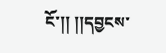ངོ་།། །།དབྱངས་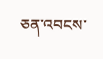ཅན་འབངས་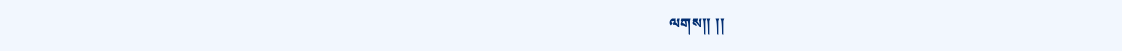ལགས།། །།